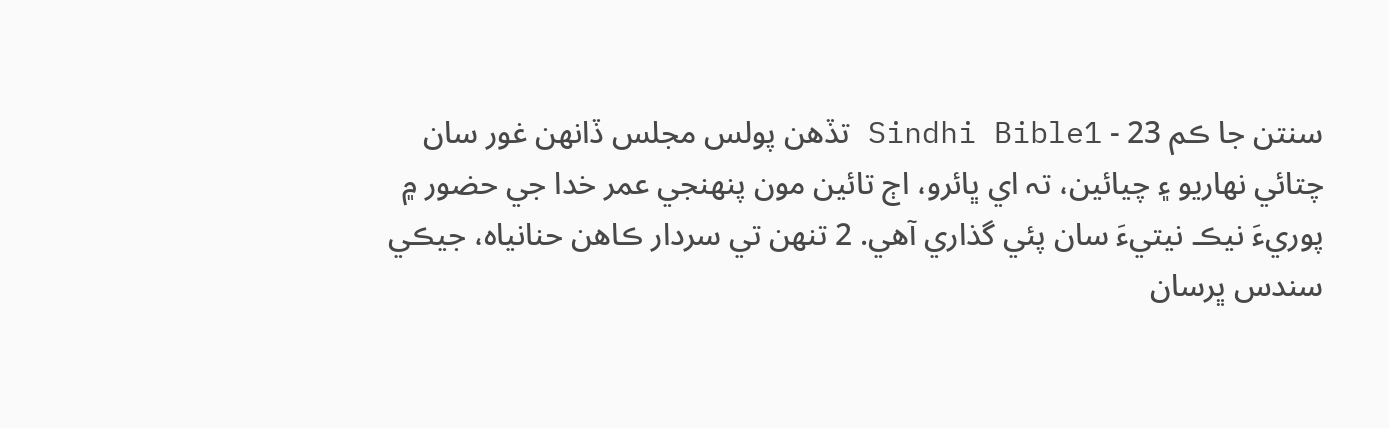سنتن جا ڪم 23 - Sindhi Bible1 تڏهن پولس مجلس ڏانهن غور سان چتائي نهاريو ۽ چيائين، تہ اي ڀائرو، اڄ تائين مون پنهنجي عمر خدا جي حضور ۾ پوريءَ نيڪ نيتيءَ سان پئي گذاري آهي. 2 تنهن تي سردار ڪاهن حنانياہ، جيڪي سندس ڀرسان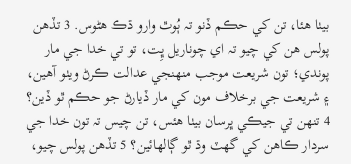بيٺا هئا، تن کي حڪم ڏنو تہ ٻُوٿ وارو ڌڪ هڻوس. 3 تڏهن پولس هن کي چيو تہ اي چوناريل ڀِت، تو تي خدا جي مار پوندي؛ تون شريعت موجب منهنجي عدالت ڪرڻ ويٺو آهين، ۽ شريعت جي برخلاف مون کي مار ڏيارڻ جو حڪم ٿو ڏين؟ 4 تنهن تي جيڪي ڀرسان بيٺا هئس، تن چيس تہ تون خدا جي سردار ڪاهن کي گهٽ وڌ ٿو ڳالهائين؟ 5 تڏهن پولس چيو،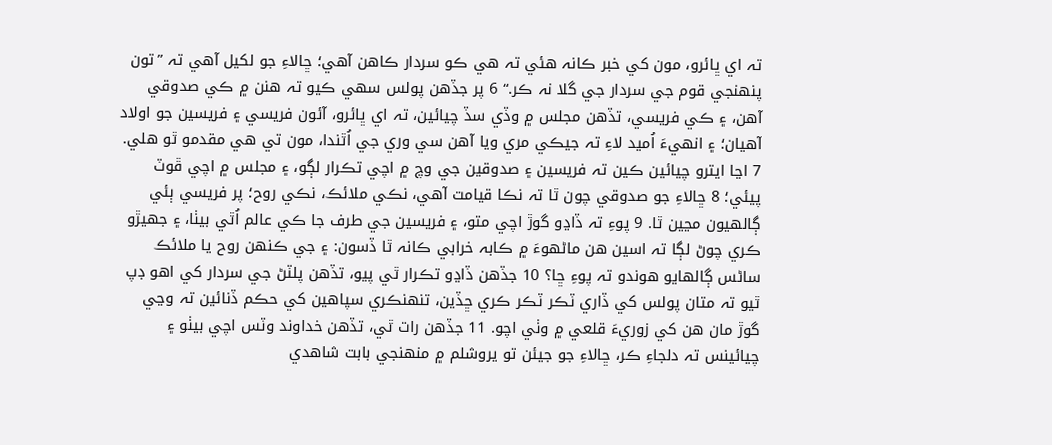تہ اي ڀائرو، مون کي خبر ڪانہ هئي تہ هي ڪو سردار ڪاهن آهي؛ ڇالاءِ جو لکيل آهي تہ ”تون پنهنجي قوم جي سردار جي گلا نہ ڪر.“ 6 پر جڏهن پولس سهي ڪيو تہ هنن ۾ ڪي صدوقي آهن، ۽ ڪي فريسي، تڏهن مجلس ۾ وڏي سڏ چيائين، تہ اي ڀائرو، آئون فريسي ۽ فريسين جو اولاد آهيان؛ ۽ انهيءَ اُميد لاءِ تہ جيڪي مري ويا آهن سي وري جي اُٿندا، مون تي هي مقدمو ٿو هلي. 7 اڃا ايترو چيائين ڪين تہ فريسين ۽ صدوقين جي وچ ۾ اچي تڪرار لڳو، ۽ مجلس ۾ اچي ڦوٽ پيئي؛ 8 ڇالاءِ جو صدوقي چون ٿا تہ نڪا قيامت آهي، نڪي ملائڪ، نڪي روح؛ پر فريسي ٻئي ڳالهيون مڃين ٿا. 9 پوءِ تہ ڏاڍو گوڙ اچي متو، ۽ فريسين جي طرف جا ڪي عالم اُٿي بيٺا، ۽ جهيڙو ڪري چوڻ لڳا تہ اسين هن ماڻهوءَ ۾ ڪابہ خرابي ڪانہ ٿا ڏسون: ۽ جي ڪنهن روح يا ملائڪ ساڻس ڳالهايو هوندو تہ پوءِ ڇا؟ 10 جڏهن ڏاڍو تڪرار ٿي پيو، تڏهن پلٽڻ جي سردار کي اهو ڊپ ٿيو تہ متان پولس کي ڏاري ٽڪر ٽڪر ڪري ڇڏين، تنهنڪري سپاهين کي حڪم ڏنائين تہ وڃي گوڙ مان هن کي زوريءَ قلعي ۾ وٺي اچو. 11 جڏهن رات ٿي، تڏهن خداوند وٽس اچي بيٺو ۽ چيائينس تہ دلجاءِ ڪر، ڇالاءِ جو جيئن تو يروشلم ۾ منهنجي بابت شاهدي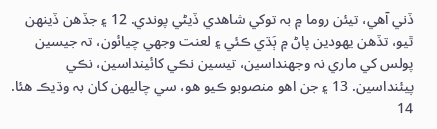ڏني آهي، تيئن روما ۾ بہ توکي شاهدي ڏيڻي پوندي. 12 ۽ جڏهن ڏينهن ٿيو، تڏهن يهودين پاڻ ۾ ٻَڌي ڪئي ۽ لعنت وجهي چيائون، تہ جيسين پولس کي ماري نہ وجهنداسين، تيسين نڪي کائينداسين، نڪي پيئنداسين. 13 ۽ جن اهو منصوبو ڪيو هو، سي چاليهن کان بہ وڌيڪ هئا. 14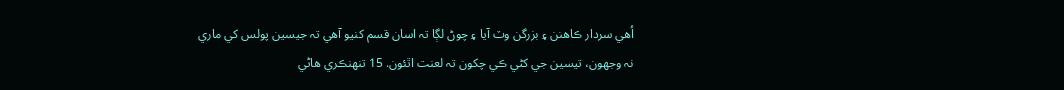اُهي سردار ڪاهنن ۽ بزرگن وٽ آيا ۽ چوڻ لڳا تہ اسان قسم کنيو آهي تہ جيسين پولس کي ماري نہ وجهون، تيسين جي کڻي ڪي چکون تہ لعنت اٿئون. 15 تنهنڪري هاڻي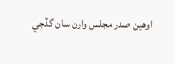اوهين صدر مجلس وارن سان گڏجي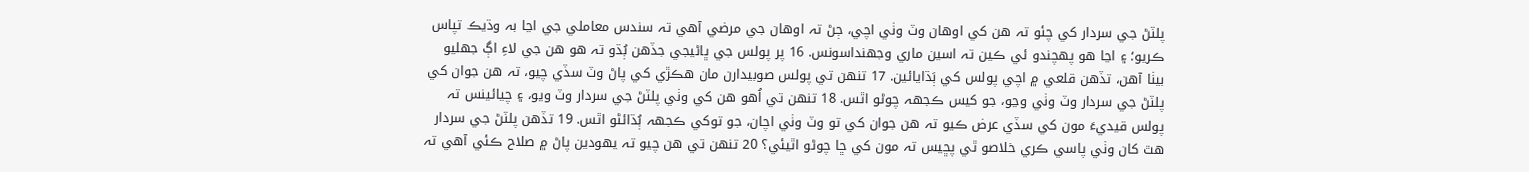پلٽڻ جي سردار کي چئو تہ هن کي اوهان وٽ وٺي اچي، ڄڻ تہ اوهان جي مرضي آهي تہ سندس معاملي جي اڃا بہ وڌيڪ تپاس ڪريو؛ ۽ اڃا هو پهچندو ئي ڪين تہ اسين ماري وجهنداسونس. 16 پر پولس جي ڀاڻيجي جڏهن ٻُڌو تہ هو هن جي لاءِ اڳ جهليو بيٺا آهن، تڏهن قلعي ۾ اچي پولس کي ٻَڌايائين. 17 تنهن تي پولس صوبيدارن مان هڪڙي کي پاڻ وٽ سڏي چيو، تہ هن جوان کي پلٽڻ جي سردار وٽ وٺي وڃو، جو کيس ڪجهہ چوڻو اٿس. 18 تنهن تي اُهو هن کي وٺي پلٽڻ جي سردار وٽ ويو، ۽ چيائينس تہ پولس قيديءَ مون کي سڏي عرض ڪيو تہ هن جوان کي تو وٽ وٺي اچان، جو توکي ڪجهہ ٻُڌائڻو اٿس. 19 تڏهن پلٽڻ جي سردار هٿ کان وٺي پاسي ڪري خلاصو ٿي پڇيس تہ مون کي ڇا چوڻو اٿيئي؟ 20 تنهن تي هن چيو تہ يهودين پاڻ ۾ صلاح ڪئي آهي تہ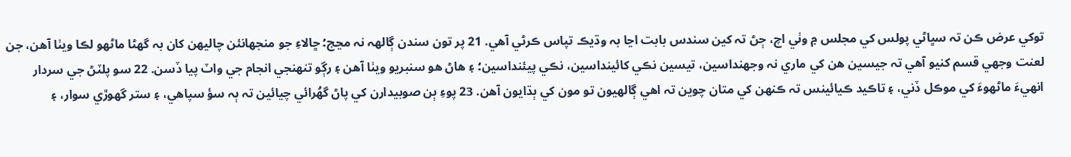توکي عرض ڪن تہ سڀاڻي پولس کي مجلس ۾ وٺي اچ، ڄڻ تہ کين سندس بابت اڃا بہ وڌيڪ تپاس ڪرڻي آهي. 21 پر تون سندن ڳالهہ نہ مڃج؛ ڇالاءِ جو منجهانئن چاليهن کان بہ گهڻا ماڻهو لڪا ويٺا آهن، جن لعنت وجهي قسم کنيو آهي تہ جيسين هن کي ماري نہ وجهنداسين، تيسين نڪي کائينداسين، نڪي پيئنداسين؛ ۽ هاڻ هو سنبريو ويٺا آهن ۽ رڳو تنهنجي انجام جي واٽ پيا ڏسن. 22 سو پلٽڻ جي سردار انهيءَ ماڻهوءَ کي موڪل ڏني، ۽ تاڪيد ڪيائينس تہ ڪنهن کي متان چوين تہ اهي ڳالهيون تو مون کي ٻڌايون آهن. 23 پوءِ ٻن صوبيدارن کي پاڻ گهُرائي چيائين تہ ٻہ سؤ سپاهي، ۽ ستر گهوڙي سوار، ۽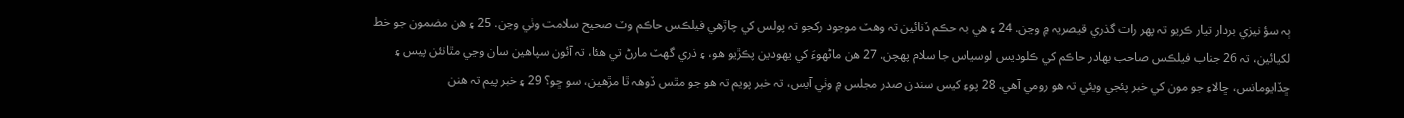ٻہ سؤ نيزي بردار تيار ڪريو تہ پهر رات گذري قيصريہ ۾ وڃن. 24 ۽ هي بہ حڪم ڏنائين تہ وهٽ موجود رکجو تہ پولس کي چاڙهي فيلڪس حاڪم وٽ صحيح سلامت وٺي وڃن. 25 ۽ هن مضمون جو خط لکيائين، تہ 26 جناب فيلڪس صاحب بهادر حاڪم کي ڪلوديس لوسياس جا سلام پهچن. 27 هن ماڻهوءَ کي يهودين پڪڙيو هو، ۽ ذري گهٽ مارڻ تي هئا، تہ آئون سپاهين سان وڃي مٿانئن پيس ۽ ڇڏايومانس، ڇالاءِ جو مون کي خبر پئجي ويئي تہ هو رومي آهي. 28 پوءِ کيس سندن صدر مجلس ۾ وٺي آيس، تہ خبر پويم تہ هو جو مٿس ڏوهہ ٿا مڙهين، سو ڇو؟ 29 ۽ خبر پيم تہ هنن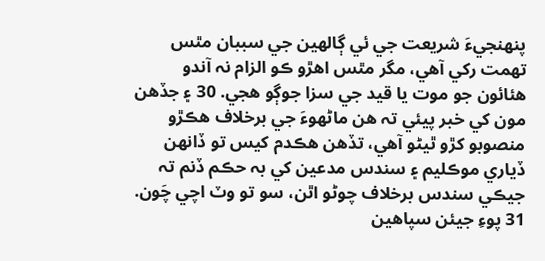پنهنجيءَ شريعت جي ئي ڳالهين جي سببان مٿس تهمت رکي آهي، مگر مٿس اهڙو ڪو الزام نہ آندو هئائون جو موت يا قيد جي سزا جوڳو هجي. 30 ۽ جڏهن مون کي خبر پيئي تہ هن ماڻهوءَ جي برخلاف هڪڙو منصوبو کڙو ٿيڻو آهي، تڏهن هڪدم کيس تو ڏانهن ڏياري موڪليم ۽ سندس مدعين کي بہ حڪم ڏنم تہ جيڪي سندس برخلاف چوڻو اٿن، سو تو وٽ اچي چَون. 31 پوءِ جيئن سپاهين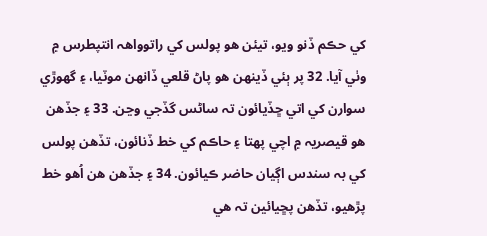کي حڪم ڏنو ويو، تيئن هو پولس کي راتوواهہ انتپطرس ۾ وٺي آيا. 32 پر ٻئي ڏينهن هو پاڻ قلعي ڏانهن موٽيا، ۽ گهوڙي سوارن کي اتي ڇڏيائون تہ ساڻس گڏجي وڃن. 33 ۽ جڏهن هو قيصريہ ۾ اچي پهتا ۽ حاڪم کي خط ڏنائون، تڏهن پولس کي بہ سندس اڳيان حاضر ڪيائون. 34 ۽ جڏهن هن اُهو خط پڙهيو، تڏهن پڇيائين تہ هي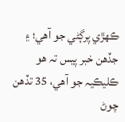ڪهڙي پرڳڻي جو آهي؛ ۽ جڏهن خبر پيس تہ هو ڪليڪيہ جو آهي، 35 تڏهن چوڻ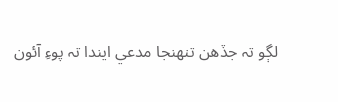لڳو تہ جڏهن تنهنجا مدعي ايندا تہ پوءِ آئون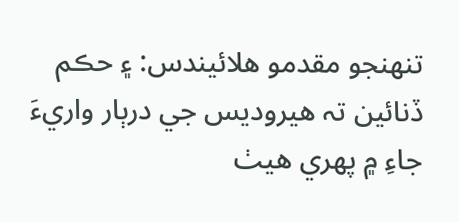تنهنجو مقدمو هلائيندس: ۽ حڪم ڏنائين تہ هيروديس جي درٻار واريءَ جاءِ ۾ پهري هيٺ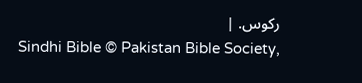رکوس. |
Sindhi Bible © Pakistan Bible Society,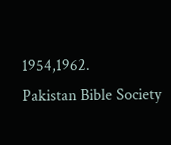1954,1962.
Pakistan Bible Society